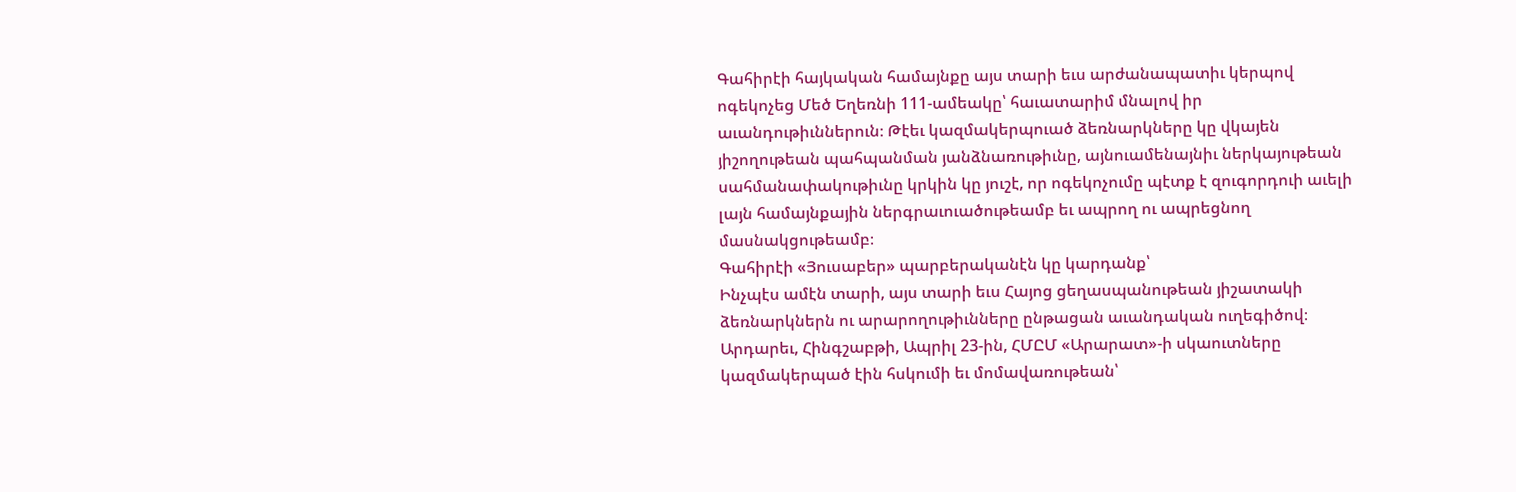Գահիրէի հայկական համայնքը այս տարի եւս արժանապատիւ կերպով ոգեկոչեց Մեծ Եղեռնի 111-ամեակը՝ հաւատարիմ մնալով իր աւանդութիւններուն։ Թէեւ կազմակերպուած ձեռնարկները կը վկայեն յիշողութեան պահպանման յանձնառութիւնը, այնուամենայնիւ ներկայութեան սահմանափակութիւնը կրկին կը յուշէ, որ ոգեկոչումը պէտք է զուգորդուի աւելի լայն համայնքային ներգրաւուածութեամբ եւ ապրող ու ապրեցնող մասնակցութեամբ։
Գահիրէի «Յուսաբեր» պարբերականէն կը կարդանք՝
Ինչպէս ամէն տարի, այս տարի եւս Հայոց ցեղասպանութեան յիշատակի ձեռնարկներն ու արարողութիւնները ընթացան աւանդական ուղեգիծով։
Արդարեւ, Հինգշաբթի, Ապրիլ 23-ին, ՀՄԸՄ «Արարատ»-ի սկաուտները կազմակերպած էին հսկումի եւ մոմավառութեան՝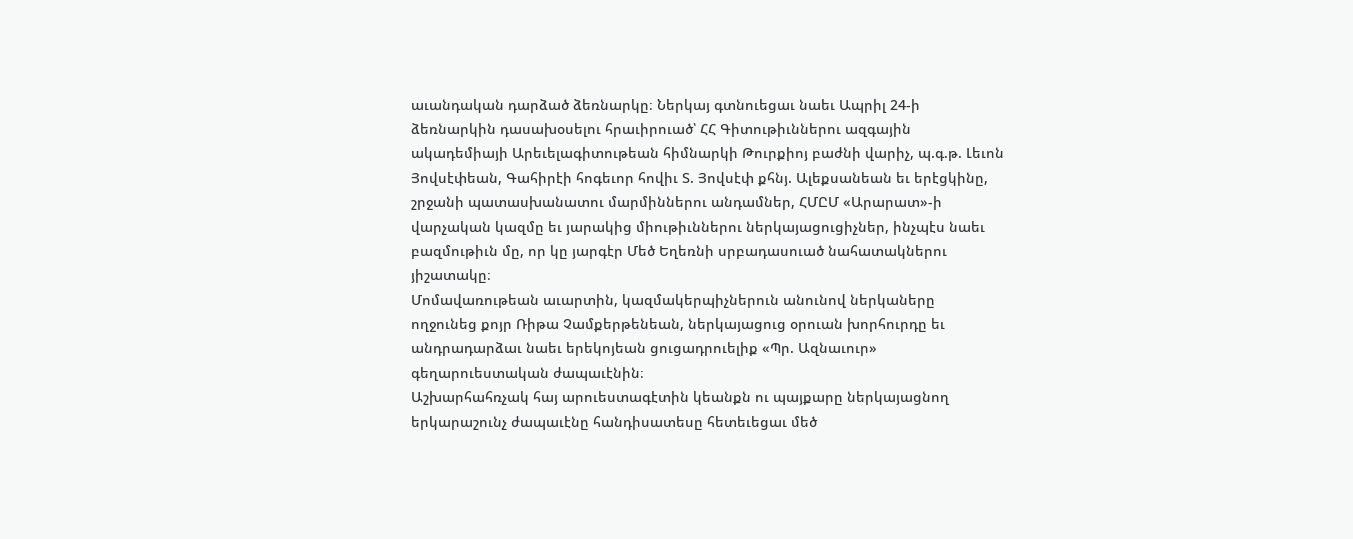աւանդական դարձած ձեռնարկը։ Ներկայ գտնուեցաւ նաեւ Ապրիլ 24-ի ձեռնարկին դասախօսելու հրաւիրուած՝ ՀՀ Գիտութիւններու ազգային ակադեմիայի Արեւելագիտութեան հիմնարկի Թուրքիոյ բաժնի վարիչ, պ.գ.թ. Լեւոն Յովսէփեան, Գահիրէի հոգեւոր հովիւ Տ. Յովսէփ քհնյ. Ալեքսանեան եւ երէցկինը, շրջանի պատասխանատու մարմիններու անդամներ, ՀՄԸՄ «Արարատ»-ի վարչական կազմը եւ յարակից միութիւններու ներկայացուցիչներ, ինչպէս նաեւ բազմութիւն մը, որ կը յարգէր Մեծ Եղեռնի սրբադասուած նահատակներու յիշատակը։
Մոմավառութեան աւարտին, կազմակերպիչներուն անունով ներկաները ողջունեց քոյր Ռիթա Չամքերթենեան, ներկայացուց օրուան խորհուրդը եւ անդրադարձաւ նաեւ երեկոյեան ցուցադրուելիք «Պր. Ազնաւուր» գեղարուեստական ժապաւէնին։
Աշխարհահռչակ հայ արուեստագէտին կեանքն ու պայքարը ներկայացնող երկարաշունչ ժապաւէնը հանդիսատեսը հետեւեցաւ մեծ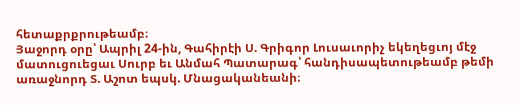հետաքրքրութեամբ։
Յաջորդ օրը՝ Ապրիլ 24-ին, Գահիրէի Ս. Գրիգոր Լուսաւորիչ եկեղեցւոյ մէջ մատուցուեցաւ Սուրբ եւ Անմահ Պատարագ՝ հանդիսապետութեամբ թեմի առաջնորդ Տ. Աշոտ եպսկ. Մնացականեանի։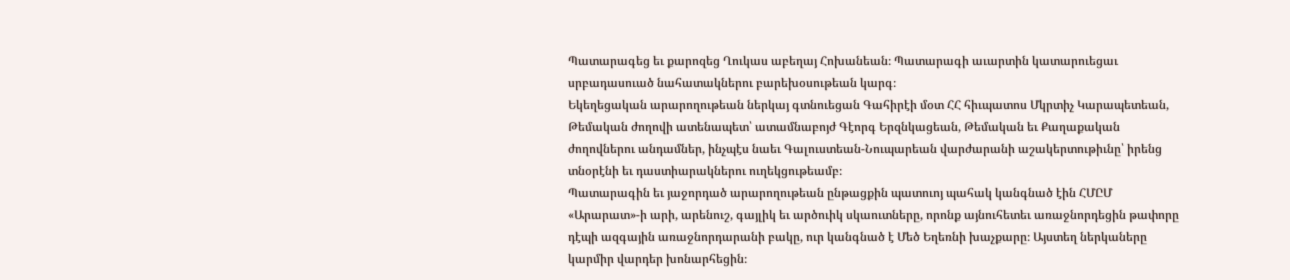Պատարագեց եւ քարոզեց Ղուկաս աբեղայ Հոխանեան։ Պատարագի աւարտին կատարուեցաւ սրբադասուած նահատակներու բարեխօսութեան կարգ։
Եկեղեցական արարողութեան ներկայ գտնուեցան Գահիրէի մօտ ՀՀ հիւպատոս Մկրտիչ Կարապետեան, Թեմական ժողովի ատենապետ՝ ատամնաբոյժ Գէորգ Երզնկացեան, Թեմական եւ Քաղաքական ժողովներու անդամներ, ինչպէս նաեւ Գալուստեան-Նուպարեան վարժարանի աշակերտութիւնը՝ իրենց տնօրէնի եւ դաստիարակներու ուղեկցութեամբ։
Պատարագին եւ յաջորդած արարողութեան ընթացքին պատուոյ պահակ կանգնած էին ՀՄԸՄ «Արարատ»-ի արի, արենուշ, գայլիկ եւ արծուիկ սկաուտները, որոնք այնուհետեւ առաջնորդեցին թափորը դէպի ազգային առաջնորդարանի բակը, ուր կանգնած է Մեծ Եղեռնի խաչքարը։ Այստեղ ներկաները կարմիր վարդեր խոնարհեցին։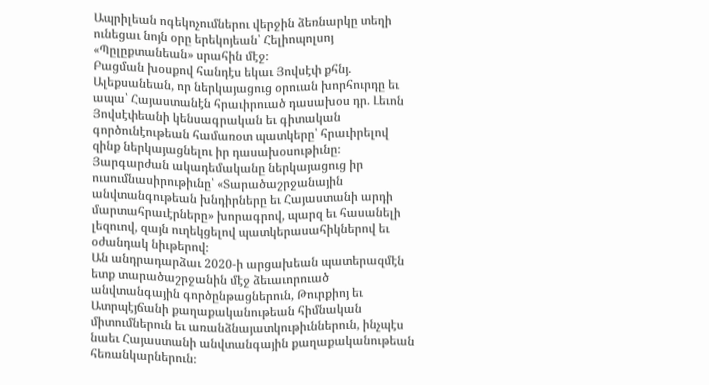Ապրիլեան ոգեկոչումներու վերջին ձեռնարկը տեղի ունեցաւ նոյն օրը երեկոյեան՝ Հելիոպոլսոյ «Պըլըքտանեան» սրահին մէջ։
Բացման խօսքով հանդէս եկաւ Յովսէփ քհնյ. Ալեքսանեան, որ ներկայացուց օրուան խորհուրդը եւ ապա՝ Հայաստանէն հրաւիրուած դասախօս դր. Լեւոն Յովսէփեանի կենսագրական եւ գիտական գործունէութեան համառօտ պատկերը՝ հրաւիրելով զինք ներկայացնելու իր դասախօսութիւնը։
Յարգարժան ակադեմականը ներկայացուց իր ուսումնասիրութիւնը՝ «Տարածաշրջանային անվտանգութեան խնդիրները եւ Հայաստանի արդի մարտահրաւէրները» խորագրով, պարզ եւ հասանելի լեզուով, զայն ուղեկցելով պատկերասահիկներով եւ օժանդակ նիւթերով։
Ան անդրադարձաւ 2020-ի արցախեան պատերազմէն ետք տարածաշրջանին մէջ ձեւաւորուած անվտանգային գործընթացներուն, Թուրքիոյ եւ Ատրպէյճանի քաղաքականութեան հիմնական միտումներուն եւ առանձնայատկութիւններուն, ինչպէս նաեւ Հայաստանի անվտանգային քաղաքականութեան հեռանկարներուն։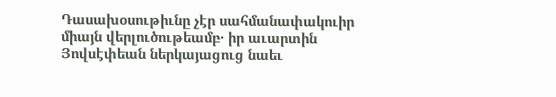Դասախօսութիւնը չէր սահմանափակուիր միայն վերլուծութեամբ․ իր աւարտին Յովսէփեան ներկայացուց նաեւ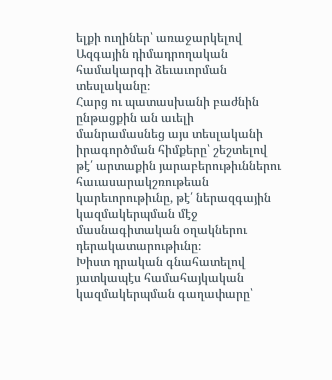ելքի ուղիներ՝ առաջարկելով Ազգային դիմադրողական համակարգի ձեւաւորման տեսլականը։
Հարց ու պատասխանի բաժնին ընթացքին ան աւելի մանրամասնեց այս տեսլականի իրագործման հիմքերը՝ շեշտելով թէ՛ արտաքին յարաբերութիւններու հաւասարակշռութեան կարեւորութիւնը, թէ՛ ներազգային կազմակերպման մէջ մասնագիտական օղակներու դերակատարութիւնը։
Խիստ դրական գնահատելով յատկապէս համահայկական կազմակերպման գաղափարը՝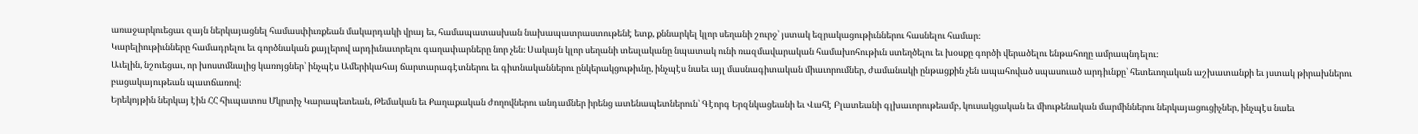առաջարկուեցաւ զայն ներկայացնել համասփիւռքեան մակարդակի վրայ եւ, համապատասխան նախապատրաստութենէ ետք, քննարկել կլոր սեղանի շուրջ՝ յստակ եզրակացութիւններու հասնելու համար։
Կարելիութիւնները համադրելու եւ գործնական քայլերով արդիւնաւորելու գաղափարները նոր չեն։ Սակայն կլոր սեղանի տեսլականը նպատակ ունի ռազմավարական համախոհութիւն ստեղծելու եւ խօսքը գործի վերածելու ենթահողը ամրապնդելու։
Աւելին, նշուեցաւ, որ խոստմնալից կառոյցներ՝ ինչպէս Ամերիկահայ ճարտարագէտներու եւ գիտնականներու ընկերակցութիւնը, ինչպէս նաեւ այլ մասնագիտական միաւորումներ, ժամանակի ընթացքին չեն ապահոված սպասուած արդիւնքը՝ հետեւողական աշխատանքի եւ յստակ թիրախներու բացակայութեան պատճառով։
Երեկոյթին ներկայ էին ՀՀ հիւպատոս Մկրտիչ Կարապետեան, Թեմական եւ Քաղաքական ժողովներու անդամներ իրենց ատենապետներուն՝ Գէորգ Երզնկացեանի եւ Վահէ Բլատեանի գլխաւորութեամբ, կուսակցական եւ միութենական մարմիններու ներկայացուցիչներ, ինչպէս նաեւ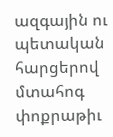ազգային ու պետական հարցերով մտահոգ փոքրաթիւ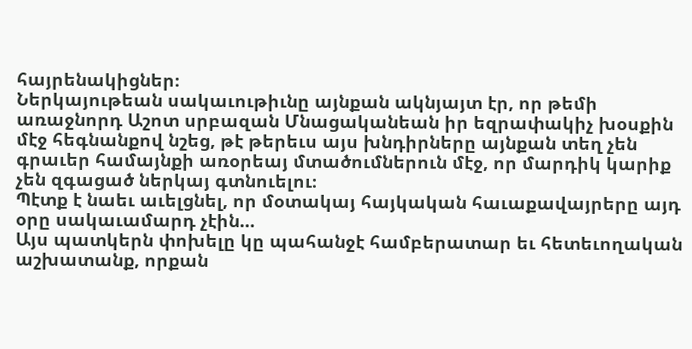հայրենակիցներ։
Ներկայութեան սակաւութիւնը այնքան ակնյայտ էր, որ թեմի առաջնորդ Աշոտ սրբազան Մնացականեան իր եզրափակիչ խօսքին մէջ հեգնանքով նշեց, թէ թերեւս այս խնդիրները այնքան տեղ չեն գրաւեր համայնքի առօրեայ մտածումներուն մէջ, որ մարդիկ կարիք չեն զգացած ներկայ գտնուելու։
Պէտք է նաեւ աւելցնել, որ մօտակայ հայկական հաւաքավայրերը այդ օրը սակաւամարդ չէին…
Այս պատկերն փոխելը կը պահանջէ համբերատար եւ հետեւողական աշխատանք, որքան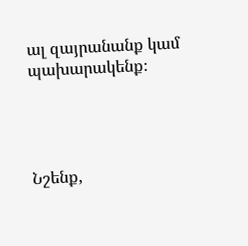ալ զայրանանք կամ պախարակենք։




Նշենք,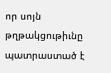որ սոյն թղթակցութիւնը պատրաստած է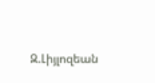Զ.Լիյլոզեան